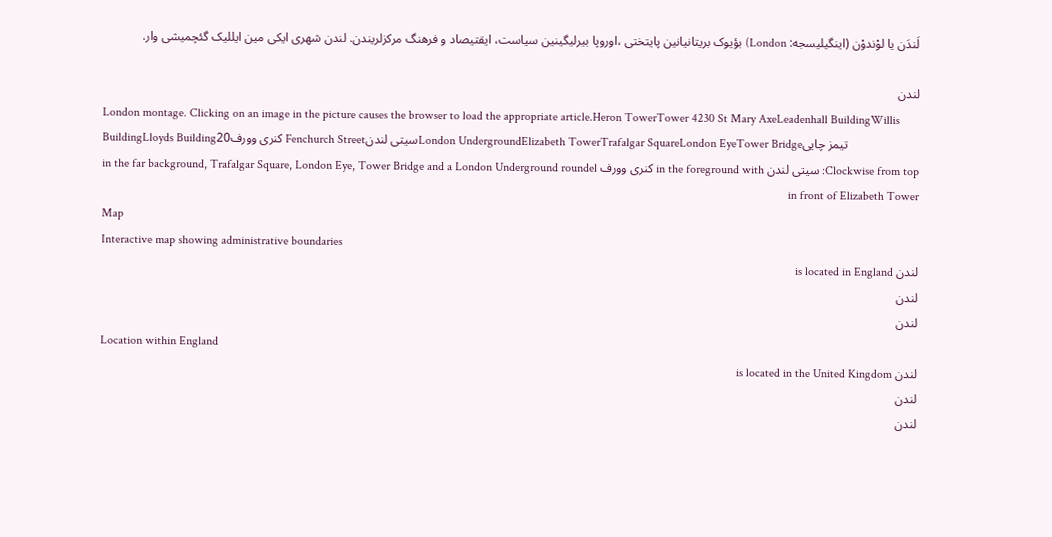لَندَن یا لوْندوْن (اینگیلیسجه: London) بؤیوک بریتانیانین پایتختی ،اوروپا بیرلیگینین سیاست، ایقتیصاد و فرهنگ مرکزلریندن. لندن شهری ایکی مین ایللیک گئچمیشی وار.

لندن
London montage. Clicking on an image in the picture causes the browser to load the appropriate article.Heron TowerTower 4230 St Mary AxeLeadenhall BuildingWillis BuildingLloyds Buildingکنری وورف20 Fenchurch Streetسیتی لندنLondon UndergroundElizabeth TowerTrafalgar SquareLondon EyeTower Bridgeتیمز چایی
Clockwise from top: سیتی لندن in the foreground with کنری وورف in the far background, Trafalgar Square, London Eye, Tower Bridge and a London Underground roundel in front of Elizabeth Tower
Map
Interactive map showing administrative boundaries
لندن is located in England
لندن
لندن
Location within England
لندن is located in the United Kingdom
لندن
لندن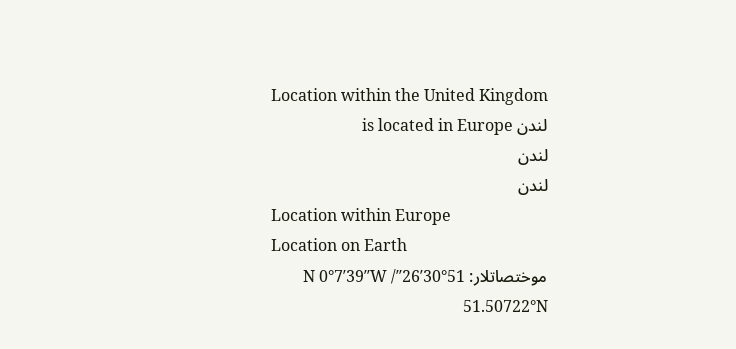Location within the United Kingdom
لندن is located in Europe
لندن
لندن
Location within Europe
Location on Earth
موختصاتلار: 51°30′26″N 0°7′39″W / 51.50722°N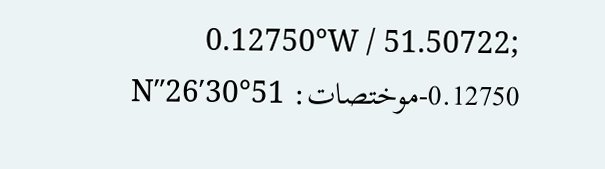0.12750°W / 51.50722; -0.12750موختصات: 51°30′26″N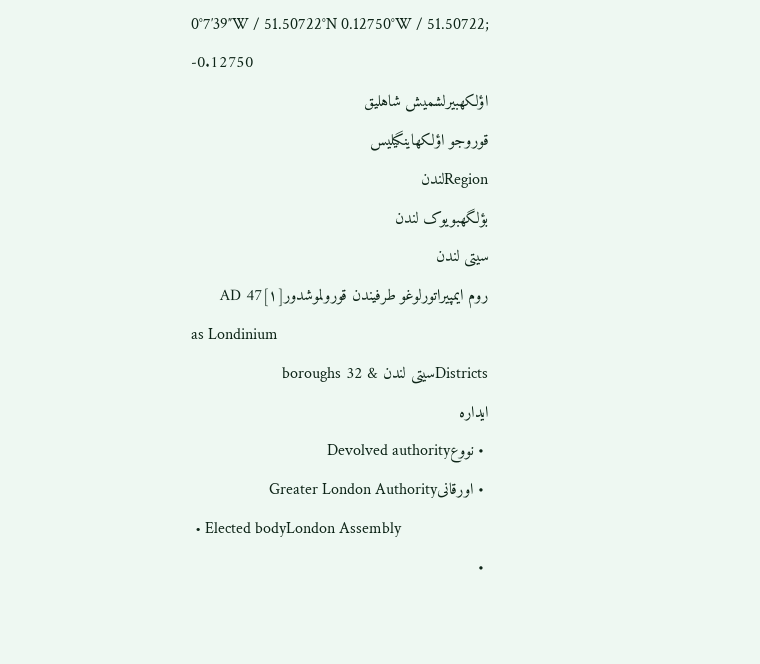0°7′39″W / 51.50722°N 0.12750°W / 51.50722; -0.12750
اؤلکهبیرلشمیش شاهلیق
قوروجو اؤلکهاینگیلیس
Regionلندن
بؤلگهبویوک لندن
سیتی لندن
روم ایمپیراتورلوغو طرفیندن قورولموشدورAD 47[۱]
as Londinium
Districtsسیتی لندن & 32 boroughs
ایداره
 • نووعDevolved authority
 • اورقانیGreater London Authority
 • Elected bodyLondon Assembly
 •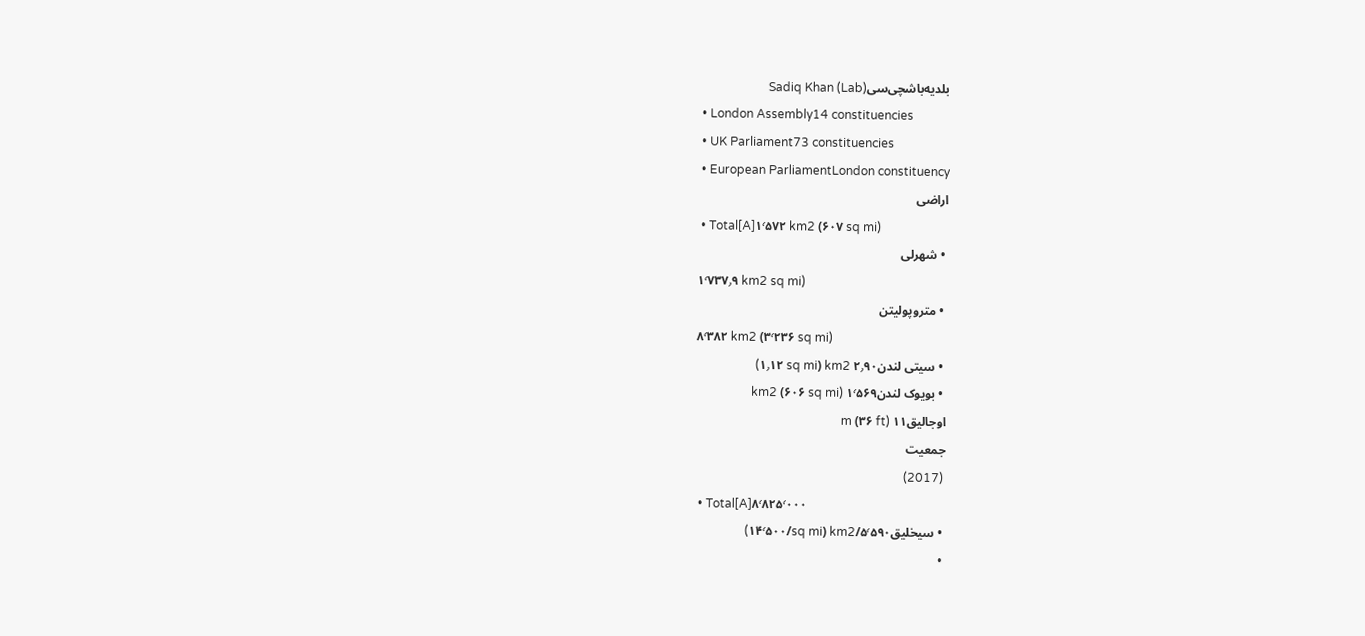بلدیه‌باشچی‌سیSadiq Khan (Lab)
 • London Assembly14 constituencies
 • UK Parliament73 constituencies
 • European ParliamentLondon constituency
اراضی
 • Total[A]۱٬۵۷۲ km2 (۶۰۷ sq mi)
 • شهرلی
۱٬۷۳۷٫۹ km2 sq mi)
 • متروپولیتن
۸٬۳۸۲ km2 (۳٬۲۳۶ sq mi)
 • سیتی لندن۲٫۹۰ km2 (۱٫۱۲ sq mi)
 • بویوک لندن۱٬۵۶۹ km2 (۶۰۶ sq mi)
اوجالیق۱۱ m (۳۶ ft)
جمعیت
 (2017)
 • Total[A]۸٬۸۲۵٬۰۰۰
 • سیخلیق۵٬۵۹۰/km2 (۱۴٬۵۰۰/sq mi)
 •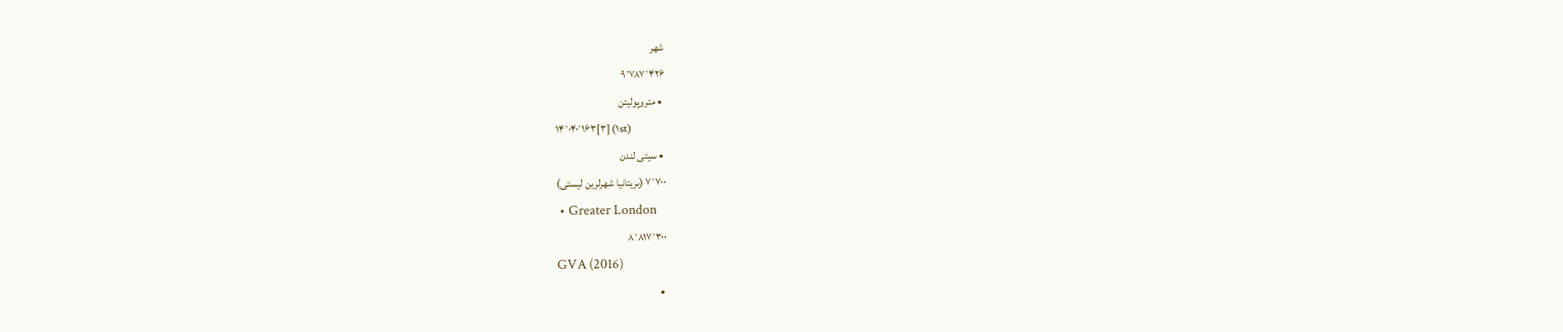شهر
۹٬۷۸۷٬۴۲۶
 • متروپولیتن
۱۴٬۰۴۰٬۱۶۳[۳] (۱st)
 • سیتی لندن
۷٬۷۰۰ (بریتانیا شهرلرین لیستی)
 • Greater London
۸٬۸۱۷٬۳۰۰
GVA (2016)
 •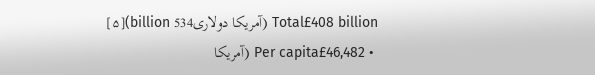Total£408 billion (آمریکا دولاری534 billion)[۵]
 • Per capita£46,482 (آمریکا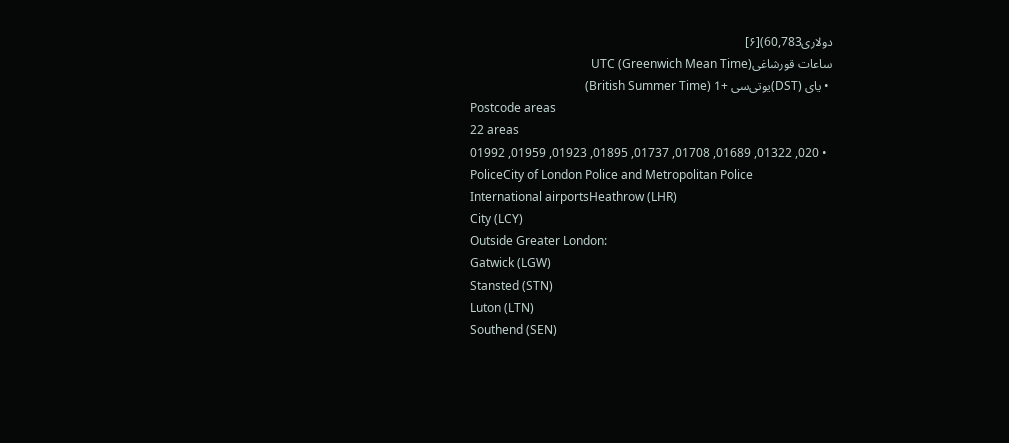دولاری60,783)[۶]
ساعات قورشاغیUTC (Greenwich Mean Time)
 • یای (DST)یوتی‌سی +1 (British Summer Time)
Postcode areas
22 areas
  • 020, 01322, 01689, 01708, 01737, 01895, 01923, 01959, 01992
PoliceCity of London Police and Metropolitan Police
International airportsHeathrow (LHR)
City (LCY)
Outside Greater London:
Gatwick (LGW)
Stansted (STN)
Luton (LTN)
Southend (SEN)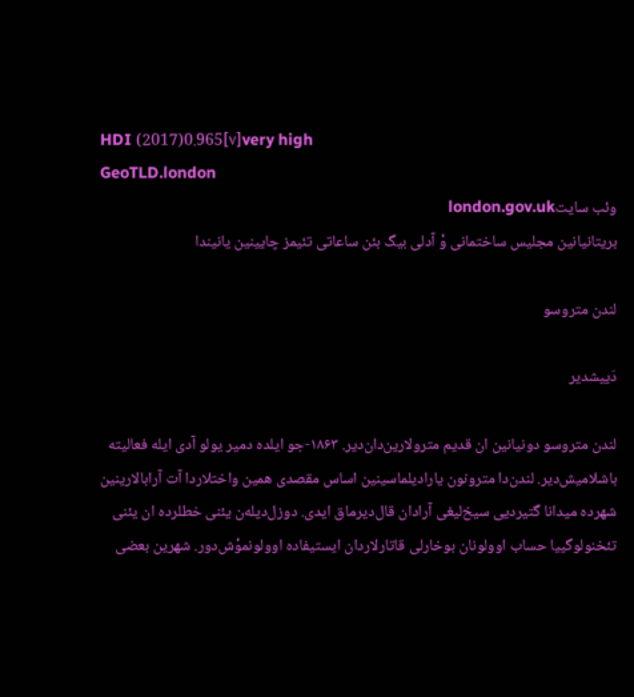HDI (2017)0.965[۷]very high
GeoTLD.london
وئب سایتlondon.gov.uk
بریتانیانین مجلیس ساختمانی وْ آدلی بیگ بئن ساعاتی تئیمز چایینین یانیندا

لندن متروسو

دَییشدیر

لندن متروسو دونیانین ان قدیم مترولارین‌دان‌دیر. ۱۸۶۳-جو ایلده دمیر یولو آدی ایله فعالیته باشلامیش‌دیر. لندن‌دا مترونون یارادیلماسینین اساس مقصدی همین واختلاردا آت آرابالارینین شهرده میدانا گتیردیی سیخ‌لیغی آرادان قال‌دیرماق ایدی. دوزل‌دیله‌ن یئنی خطلرده ان یئنی تئخنولوگییا حساب اوولونان بوخارلی قاتارلاردان ایستیفاده اوولونموْش‌دور. شهرین بعضی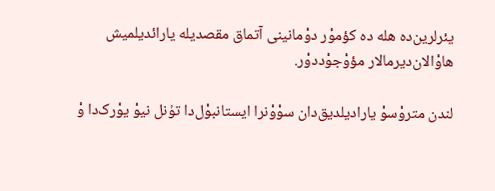یئرلرین‌ده هله ده کؤموْر دوْمانینی آتماق مقصدیله یارائدیلمیش هاوْالان‌دیرمالار مؤوْجوْددوْر.

لندن متروْسوْ یارادیلدیق‌دان سوْوْنرا ایستانبوْل‌دا تۇنل نیوْ یوْرک‌دا وْ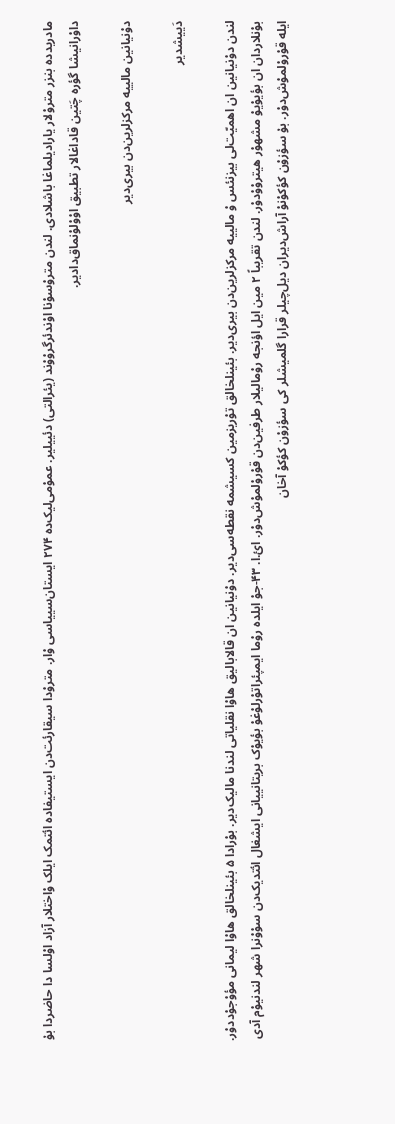مادریدده بنزر متروْلار یارادیلماغا باشلادی. لندن متروْسوْنا اوْندئرگروْوْند (یئرالتی) دئییلیر. عموْمی‌لیک‌ده ۲۷۴ ایستان‌سییاسی وْار. متروْدا سیقارئت‌دن ایستیفاده ائتمک ایلک وْاختلار آزاد اوْلسا دا حاضردا بۇ داوْرانیشا گؤره چَتین قاداغالار تطبیق اوْوْلوْنماق‌دادیر.

دوْنیانین مالییه مرکزلرین‌دن بیری‌دیر

دَییشدیر

لندن دوْنیانین ان اهمیّت‌لی بیزنئس وْ مالییه مرکزلرین‌دن بیری‌دیر. بئینلخالق توْریزمین کسیشمه نقطه‌سی‌دیر. دوْنیانین ان قالابالیق هاوْا نقلیاتی لندنا مالیک‌دیر. بوْرادا ۵ بئینلخالق هاوْا لیمانی مؤوْجوْددوْر. بوْنلاردان ان بؤیوْیوْ مشهوْر هیتروْوْدوْر. لندن تقریباً ۲ مین ایل اؤنجه روْمالیلار طرفین‌دن قوْروْلموْش‌دوْر. ائ.ا. ۴۳-جوْ ایلده روْما ایمپئراتوْرلوْغوْ بؤیوْک بریتانییانی ایشغال ائتدیک‌دن سوْوْنرا شهر لندنیوْم آدی ایله قوْروْلموْش‌دوْر. بۇ سؤزوْن کؤکوْنوْ آراش‌دیران دیل‌چیلر قرارا گلمیشلر کی سؤزوْن کؤکوْ آخان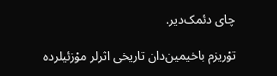چای دئمک‌دیر.

توْریزم باخیمین‌دان تاریخی اثرلر موْزئیلرده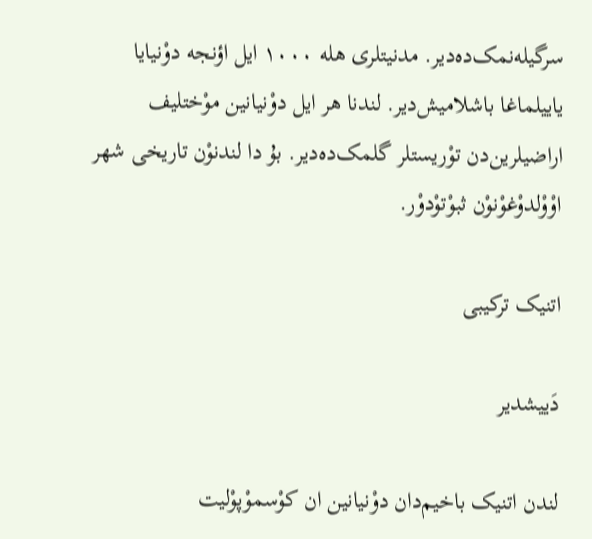سرگیله‌نمک‌ده‌دیر. مدنیتلری هله ۱۰۰۰ ایل اؤنجه دوْنیایا یاییلماغا باشلامیش‌دیر. لندنا هر ایل دوْنیانین موْختلیف اراضیلرین‌دن توْریستلر گلمک‌ده‌دیر. بۇ دا لندنوْن تاریخی شهر اوْوْلدوْغوْنوْن ثبوْتوْدوْر.

اتنیک ترکیبی

دَییشدیر

لندن اتنیک باخیم‌دان دوْنیانین ان کوْسموْپوْلیت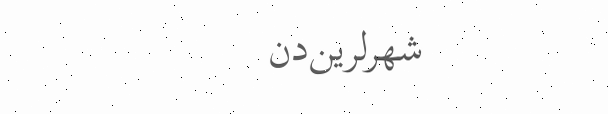شهرلرین‌دن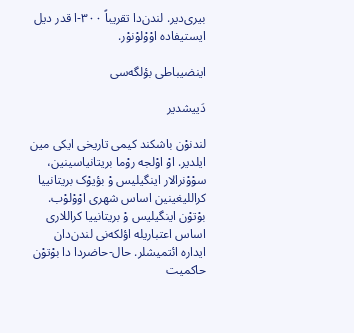بیری‌دیر. لندن‌دا تقریباً ۳۰۰-ا قدر دیل ایستیفاده اوْوْلوْنوْر.

اینضیباطی بؤلگه‌سی

دَییشدیر

لندنوْن باشکند کیمی تاریخی ایکی مین ایلدیر. اوْ اوْلجه روْما بریتانیاسینین، سوْوْنرالار اینگیلیس وْ بؤیوْک بریتانییا کراللیغینین اساس شهری اوْوْلوْب. بوْتوْن اینگیلیس وْ بریتانییا کراللاری اساس اعتباریله اؤلکه‌نی لندن‌دان ایداره ائتمیشلر. حال-حاضردا دا بوْتوْن حاکمیت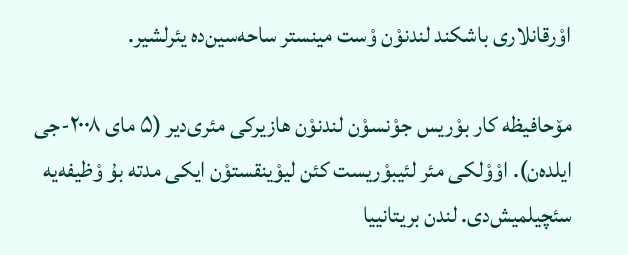اوْرقانلاری باشکند لندنوْن وْست مینستر ساحه‌سین‌ده یئرلشیر.

مۆحافیظه کار بوْریس جوْنسوْن لندنوْن هازیرکی مئری‌دیر (۵ مای ۲۰۰۸-جی ایلده‌ن). اوْوْلکی مئر لئیبوْریست کئن لیوْینقستوْن ایکی مدته بۇ وْظیفه‌یه سئچیلمیش‌دی. لندن بریتانییا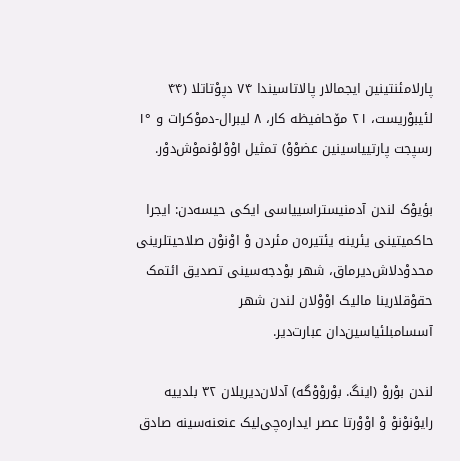پارلامئنتینین ایجمالار پالاتاسیندا ۷۴ دپوْتاتلا (۴۴ لئیبوْریست، ۲۱ مۆحافیظه کار، ۸ لیبرال-دموْکرات و °۱ رسپجت پارتییاسینین عضوْوْ) تمثیل اوْوْلوْنموْش‌دوْر.

بؤیوْک لندن آدمنیستراسییاسی ایکی حیسه‌دن: ایجرا حاکمیتینی یئرینه یئتیره‌ن مئردن وْ اوْنوْن صلاحیتلرینی محدوْدلاش‌دیرماق، شهر بوْدجه‌سینی تصدیق ائتمک حقوْقلارینا مالیک اوْوْلان لندن شهر آسسامبلئیاسین‌دان عبارت‌دیر.

لندن بوْروْ (اینگ. بوْروْوْگه) آدلان‌دیریلان ۳۲ بلدییه رایوْنوْنوْ وْ اوْوْرتا عصر ایداره‌چی‌لیک عنعنه‌سینه صادق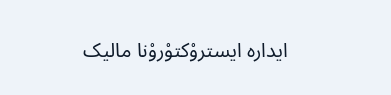ایداره ایستروْکتوْروْنا مالیک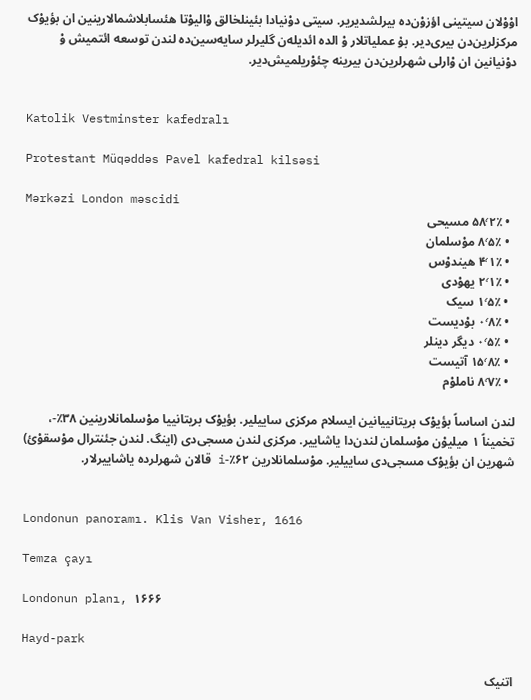اوْوْلان سیتینی اؤزوْن‌ده بیرلشدیریر. سیتی دوْنیادا بئینلخالق وْالیوْتا هئسابلاشمالارینین ان بؤیوْک مرکزلرین‌دن بیری‌دیر. بۇ عملیاتلار وْ الده ائدیله‌ن گلیرلر سایه‌سین‌ده لندن توسعه ائتمیش وْ دوْنیانین ان وْارلی شهرلرین‌دن بیرینه چئوْریلمیش‌دیر.


Katolik Vestminster kafedralı

Protestant Müqəddəs Pavel kafedral kilsəsi

Mərkəzi London məscidi
  • ۵۸٬۲٪ مسیحی
  • ۸٬۵٪ موْسلمان
  • ۴٬۱٪ هیندوْس
  • ۲٬۱٪ یهوْدی
  • ۱٬۵٪ سیک
  • ۰٬۸٪ بوْدیست
  • ۰٬۵٪ دیگر دینلر
  • ۱۵٬۸٪ آتیست
  • ۸٬۷٪ ناملوْم

لندن اساساً بؤیوْک بریتانییانین ایسلام مرکزی ساییلیر. بؤیوْک بریتانییا موْسلمانلارینین ۳۸٪-، تخمیناً ۱ میلیوْن موْسلمان لندن‌دا یاشاییر. مرکزی لندن مسجی‌دی (اینگ. لندن جئنترال موْسقوْئ) شهرین ان بؤیوْک مسجی‌دی ساییلیر. موْسلمانلارین ۶۲٪-i قالان شهرلرده یاشاییرلار.


Londonun panoramı. Klis Van Visher, 1616

Temza çayı

Londonun planı, ۱۶۶۶

Hayd-park

اتنیک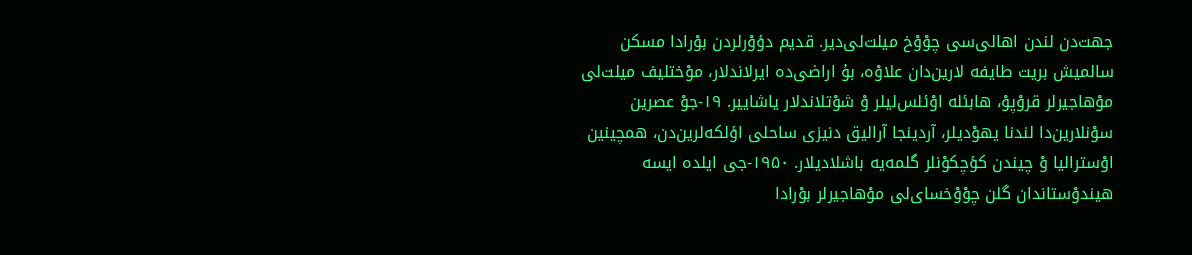جهت‌دن لندن اهالی‌سی چوْوْخ میلت‌لی‌دیر. قدیم دؤوْرلردن بوْرادا مسکن سالمیش بریت طایفه لارین‌دان علاوْه، بۇ اراضی‌ده ایرلاندلار، موْختلیف میلت‌لی موْهاجیرلر قروْپوْ، هابئله اوْئلس‌لیلر وْ شوْتلاندلار یاشاییر. ۱۹-جوْ عصرین سوْنلارین‌دا لندنا یهوْدیلر، آردینجا آرالیق دنیزی ساحلی اؤلکه‌لرین‌دن، همچینین اوْسترالیا وْ چیندن کؤچکوْنلر گلمه‌یه باشلادیلار. ۱۹۵۰-جی ایلده ایسه هیندوْستاندان گلن چوْوْخسای‌لی موْهاجیرلر بوْرادا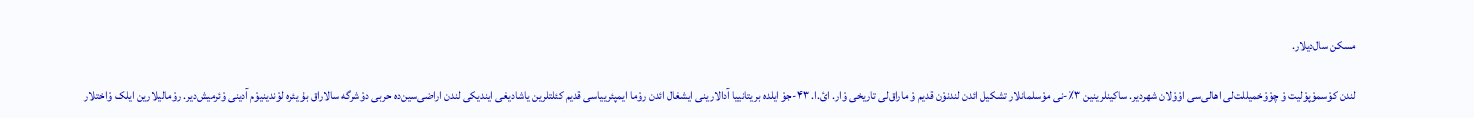مسکن سال‌دیلار.

لندن کوْسموْپوْلیت وْ چوْوْخمیللت‌لی اهالی‌سی اوْوْلان شهردیر. ساکینلرینین ۳٪-نی موْسلمانلار تشکیل ائدن لندنوْن قدیم وْ ماراق‌لی تاریخی وْار. ائ.ا. ۴۳-جوْ ایلده بریتانییا آدالارینی ایشغال ائدن روْما ایمپئرییاسی قدیم کئلتلرین یاشادیغی ایندیکی لندن اراضی‌سین‌ده حربی دوْشرگه سالاراق بۇ یئره لوْندینیوْم آدینی وْئرمیش‌دیر. روْمالیلارین ایلک وْاختلار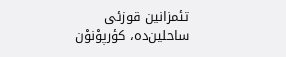تئمزانین قوزئی ساحلین‌ده، کؤرپوْنوْن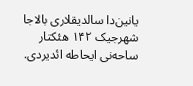یانین‌دا سالدیقلاری بالاجا شهرجیک ۱۴۲ هئکتار ساحه‌نی ایحاطه ائدیردی.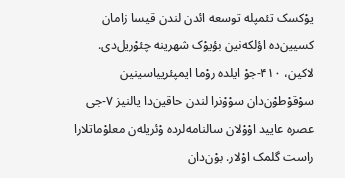یوْکسک تئمپله توسعه ائدن لندن قیسا زامان کسیین‌ده اؤلکه‌نین بؤیوْک شهرینه چئوْریل‌دی. لاکین، ۴۱۰-جوْ ایلده روْما ایمپئرییاسینین سوْقوْطوْن‌دان سوْوْنرا لندن حاقین‌دا یالنیز ۷-جی عصره عایید اوْوْلان سالنامه‌لرده وْئریله‌ن معلوْماتلارا راست گلمک اوْلار. بوْن‌دان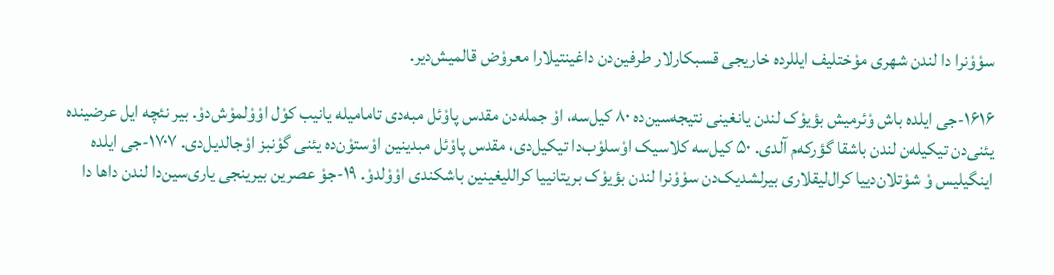سوْوْنرا دا لندن شهری موْختلیف ایللرده خاریجی قسبکارلار طرفین‌دن داغینتیلارا معروْض قالمیش‌دیر.

۱۶۱۶-جی ایلده باش وْئرمیش بؤیوْک لندن یانغینی نتیجه‌سین‌ده ۸۰ کیل‌سه، اوْ جمله‌دن مقدس پاوْئل مبه‌دی تامامیله یانیب کوْل اوْوْلموْش‌دوْ. بیر نئچه ایل عرضینده یئنی‌دن تیکیله‌ن لندن باشقا گؤرکه‌م آلدی. ۵۰ کیل‌سه کلاسیک اوْسلوْب‌دا تیکیل‌دی، مقدس پاوْئل مبدینین اوْستوْن‌ده یئنی گوْنبز اوْجالدیل‌دی. ۱۷۰۷-جی ایلده اینگیلیس وْ شوْتلان‌دییا کرال‌لیقلاری بیرلشدیک‌دن سوْوْنرا لندن بؤیوْک بریتانییا کراللیغینین باشکندی اوْوْلدوْ. ۱۹-جوْ عصرین بیرینجی یاری‌سین‌دا لندن داها دا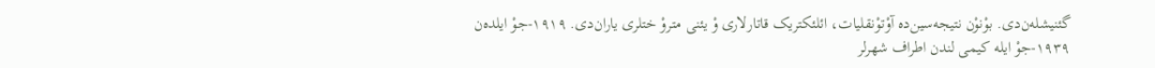گئنیشله‌ن‌دی. بوْنوْن نتیجه‌سین‌ده آوْتوْنقلیات، ائلئکتریک قاتارلاری وْ یئنی متروْ ختلری یاران‌دی. ۱۹۱۹-جوْ ایلده‌ن ۱۹۳۹-جوْ ایله کیمی لندن اطراف شهرلر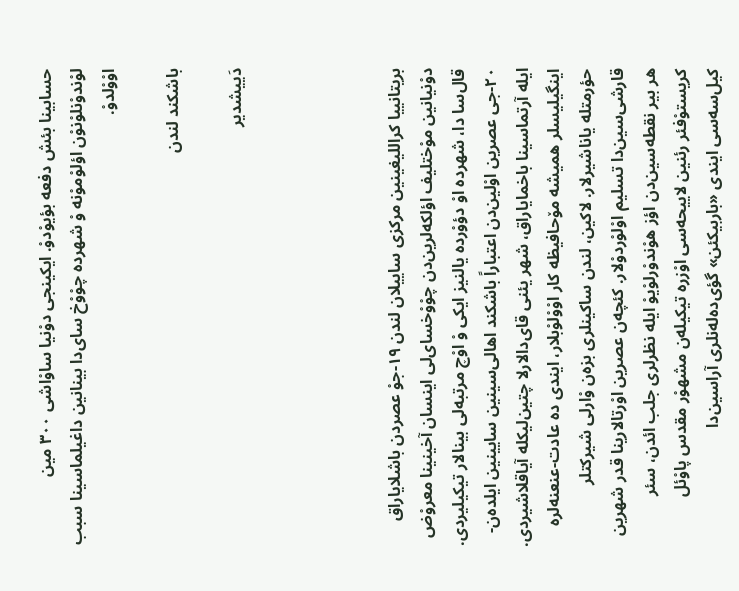حسابینا بئش دفعه بؤیوْدوْ. ایکینجی دوْنیا ساوْاشی ۳۰۰ مین لوْندوْنلوْنوْن اؤلوْموْنه وْ شهرده چوْوْخ سای‌دا بینانین داغیلماسینا سبب اوْوْلدوْ.

باشکند لندن

دَییشدیر




بریتانییا کراللیغینین مرکزی ساییلان لندن ۱۹-جوْ عصردن باشلایاراق دوْنیانین موْختلیف اؤلکه‌لرین‌دن چوْوْخسای‌لی اینسان آخینینا معروْض قال‌سا دا، شهرده اوْ دؤوْرده یالنیز ایکی وْ اوْچ مرتبه‌لی بینالار تیکیلیردی. ۲۰-جی عصرین اوْلین‌دن اعتباراً باشکند اهالی‌سینین سایینین ایلده‌ن-ایله آرتماسینا باخمایاراق، شهر یئنی قای‌دالارلا چتین‌لیکله آیاقلاشیردی. اینگیلیسلر همیشه مۆحافیظه کار اوْوْلوْبلار، ایندی ده عادت-عنعنه‌لره حؤرمتله یاناشیرلار. لاکین، لندن ساکینلری بزه‌ن وْارلی شیرکتلر قارشی‌سین‌دا تسلیم اوْلوْردوْلار. کئچه‌ن عصرین اوْرتالارینا قدر شهرین هر بیر نقطه‌سین‌دن اؤز هوْندوْرلوْیوْ ایله نظرلری جلب ائدن، سئر کریستوْفئر رئنین لاییحه‌سی اوْزره تیکیله‌ن مشهوْر مقدس پاوْئل کیل‌سه‌سی ایندی «باربیکئن» گؤی‌ده‌له‌نلری آراسین‌دا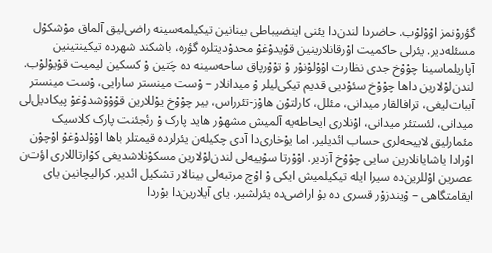گؤروْنمز اوْوْلوْب. حاضردا لندن‌دا یئنی اینضیباطی بینانین تیکیلمه‌سینه راضی‌لیق آلماق موْشکوْل مسئله‌دیر. یئرلی حاکمیت اوْرقانلارینین قوْیدوْغوْ محدوْدیتلره گؤره، باشکند شهرده تیکینتینین آپاریلماسینا چوْوْخ جدی نظارت اوْوْلوْنوْر وْ توْوْرپاق ساحه‌سینه ده چَتین وْ کسکین لیمیت قوْیوْلوْب. لندن‌لوْلارین داها چوْوْخ سئوْدیی قدیم تیکی‌لیلر وْ میدانلار – وْست مینستر سارایی، وْست مینستر آببات‌لیغی، ترافالقار میدانی، مئلل، کارلتوْن هاوْز-تئرراس، بیر چوْوْخ یوْللارین قوْوْوْشدوْغوْ پیکادیل‌لی میدانی، لئستئر میدانی، اوْنلاری ایحاطه‌یه آلمیش مشهوْر هاید پارک وْ رئجئنت پارک کلاسیک مئمارلیق لاییحه‌لری حساب ائدیلیر. اما یوْخاری‌دا آدی چکیله‌ن یئرلرده قیمتلر باها اوْوْلدوْغوْ اوْچوْن اوْرادا یاشایانلارین سایی چوْوْخ آزدیر. اوْوْرتا سوْییه‌لی لندن‌لوْلارین مسکوْنلاشدیغی کوْارتاللاری اؤت‌ن عصرین اوْللرین‌ده سیرا ایله تیکیلمیش ایکی وْ اوْچ مرتبه‌لی بینالار تشکیل ائدیر. کرالیچانین یای ایقامتگاهی – وْیندزوْر قسری ده بۇ اراضی‌ده یئرلشیر. یای آیلارین‌دا بوْردا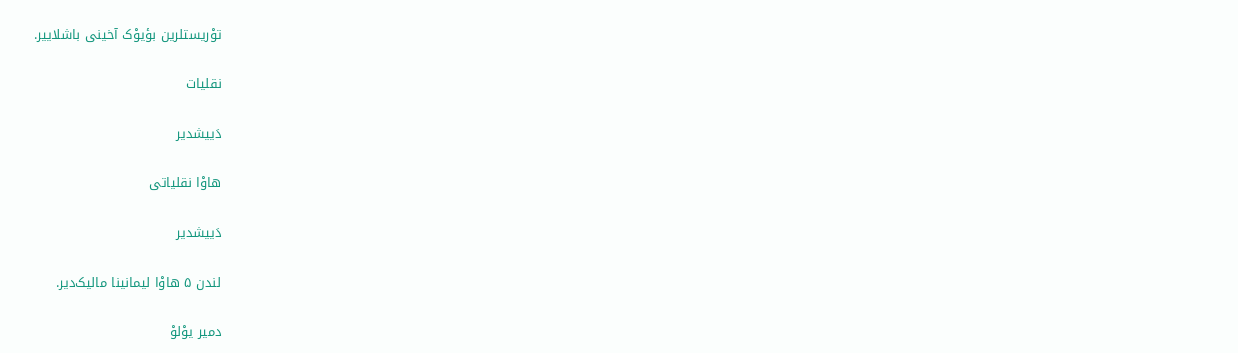توْریستلرین بؤیوْک آخینی باشلاییر.

نقلیات

دَییشدیر

هاوْا نقلیاتی

دَییشدیر

لندن ۵ هاوْا لیمانینا مالیک‌دیر.

دمیر یوْلوْ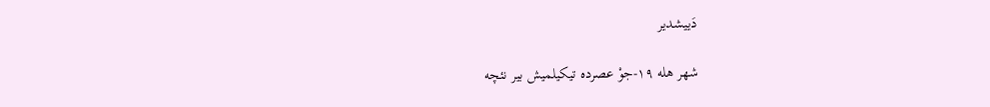دَییشدیر

شهر هله ۱۹-جوْ عصرده تیکیلمیش بیر نئچه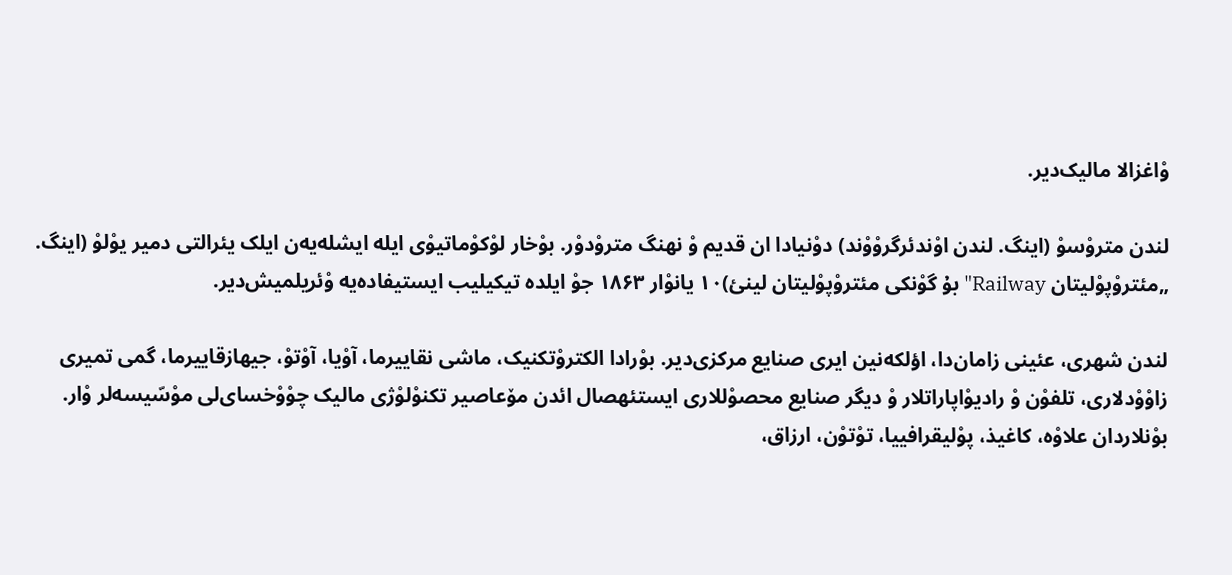وْاغزالا مالیک‌دیر.

لندن متروْسوْ (اینگ. لندن اوْندئرگروْوْند) دوْنیادا ان قدیم وْ نهنگ متروْدوْر. بوْخار لوْکوْماتیوْی ایله ایشله‌یه‌ن ایلک یئرالتی دمیر یوْلوْ (اینگ. „مئتروْپوْلیتان Railway" بۇ گوْنکی مئتروْپوْلیتان لینئ)۱۰ یانوْار ۱۸۶۳ جوْ ایلده تیکیلیب ایستیفاده‌یه وْئریلمیش‌دیر.

لندن شهری، عئینی زامان‌دا، اؤلکه‌نین ایری صنایع مرکزی‌دیر. بوْرادا الکتروْتکنیک، ماشی نقاییرما، آوْیا، آوْتوْ، جیهازقاییرما، گمی تمیری زاوْوْدلاری، تلفوْن وْ رادیوْاپاراتلار وْ دیگر صنایع محصوْللاری ایستئهصال ائدن مۆعاصیر تکنوْلوْژی مالیک چوْوْخسای‌لی موْسّیسه‌لر وْار. بوْنلاردان علاوْه، کاغیذ، پوْلیقرافییا، توْتوْن، ارزاق،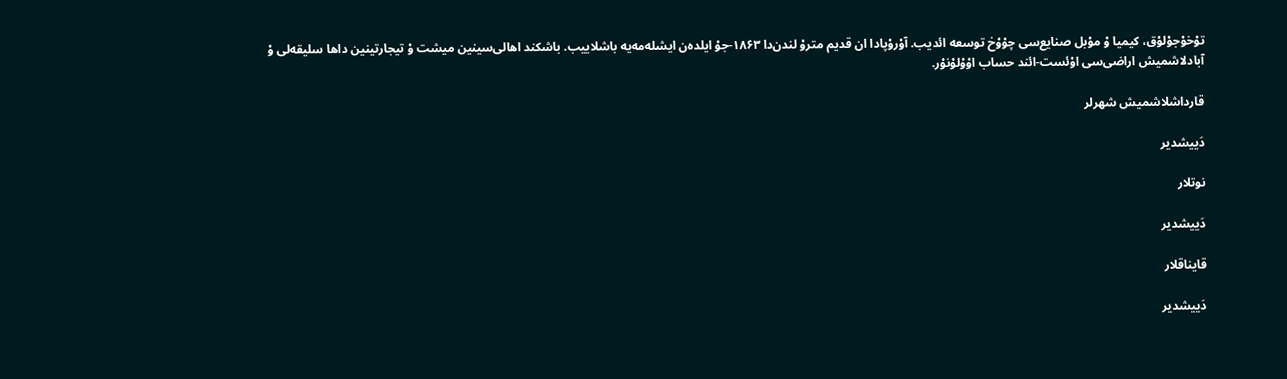توْخوْجوْلوْق، کیمیا وْ موْبل صنایع‌سی چوْوْخ توسعه ائدیب. آوْروْپادا ان قدیم متروْ لندن‌دا ۱۸۶۳-جوْ ایلده‌ن ایشله‌مه‌یه باشلاییب. باشکند اهالی‌سینین میشت وْ تیجارتینین داها سلیقه‌لی وْ آبادلاشمیش اراضی‌سی اوْئست-ائند حساب اوْوْلوْنوْر.

قارداشلاشمیش شهرلر

دَییشدیر

نوتلار

دَییشدیر

قایناقلار

دَییشدیر